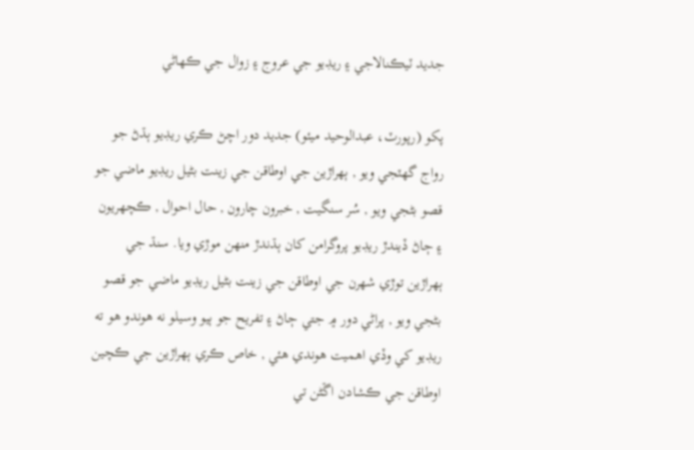جديد ٽيڪنالاجي ۽ ريڊيو جي عروج ۽ زوال جي ڪهاڻي

پکو (رپورٽ، عبدالوحيد ميئو) جديد دور اچڻ ڪري ريڊيو ٻڌڻ جو رواج گھٽجي ويو , ٻھراڙين جي اوطاقن جي زينت بڻيل ريڊيو ماضي جو قصو بڻجي ويو , سُر سنگيت , خبرون چارون , حال احوال , ڪچھريون ۽ ڄاڻ ڏيندڙ ريڊيو پروگرامن کان ٻڌندڙ منھن موڙي ويا. سنڌ جي ٻھراڙين توڙي شھرن جي اوطاقن جي زينت بڻيل ريڊيو ماضي جو قصو بڻجي ويو , پراڻي دور ۾ جتي ڄاڻ ۽ تفريح جو ٻيو وسيلو نه ھوندو ھو ته ريڊيو کي وڏي اھميت ھوندي ھئي , خاص ڪري ٻھراڙين جي ڪچين اوطاقن جي ڪشادن اڱڻن تي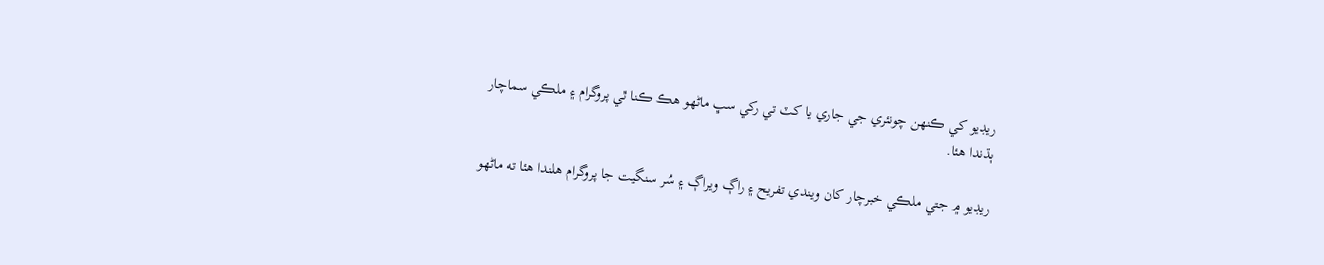ريڊيو کي ڪنھن چونئري جي جاري يا کٽ تي رکي سڀ ماڻھو ھڪ ڪنا ٿي پروگرام ۽ ملڪي سماچار ٻڌندا ھئا.

ريڊيو ۾ جتي ملڪي خبرچار کان ويندي تفريح ۽ راڳ ويراڳ ۽ سُر سنگيت جا پروگرام ھلندا ھئا ته ماڻھو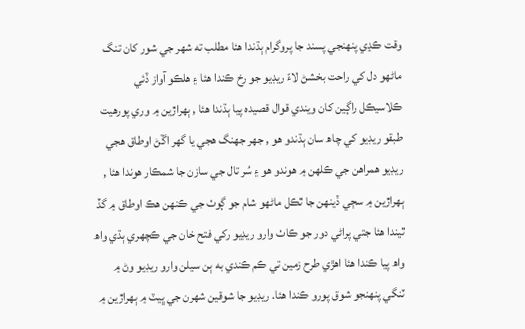وقت ڪڍي پنھنجي پسند جا پروگرام ٻڌندا ھئا مطلب ته شھر جي شور کان تنگ ماڻھو دل کي راحت بخشڻ لاءّ ريڊيو جو رخ ڪندا ھئا ۽ ھلڪو آواز ڏئي ڪلاسيڪل راڳين کان ويندي قوال قصيده پيا ٻڌندا ھئا , ٻھراڙين ۾ وري پورھيت طبقو ريڊيو کي چاھ سان ٻڌندو ھو , جھر جھنگ ھجي يا گھر اڱڻ اوطاق ھجي ريڊيو ھمراھن جي ڪلھن ۾ ھوندو ھو ۽ سُر تال جي سازن جا شمڪار ھوندا ھئا , ٻھراڙين ۾ سڄي ڏينھن جا ٿڪل ماڻھو شام جو ڳوٺ جي ڪنھن ھڪ اوطاق ۾ گڏ ٿيندا ھئا جتي پراڻي دور جو ڪاٺ وارو ريڊيو رکي فتح خان جي ڪچھري ٻڌي واھ واھ پيا ڪندا ھئا اھڙي طرح زمين تي ڪم ڪندي به ٻن سيلن وارو ريڊيو وڻ ۾ ٽنگي پنھنجو شوق پورو ڪندا ھئا. ريڊيو جا شوقين شھرن جي ڀيٽ ۾ ٻھراڙين ۾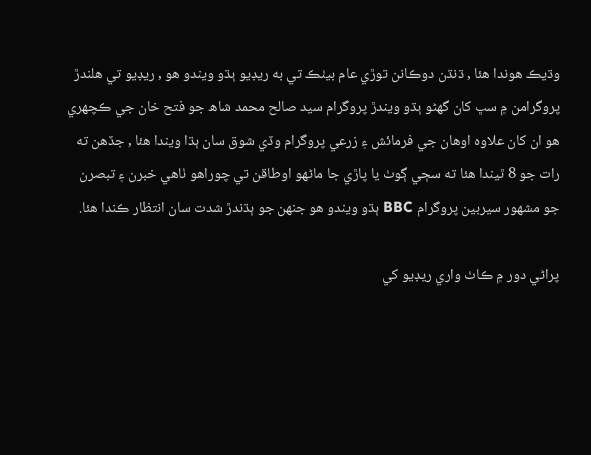وڌيڪ ھوندا ھئا , ڌنڌن دوڪانن توڙي عام بيٺڪ تي به ريڊيو ٻڌو ويندو ھو , ريڊيو تي ھلندڙ پروگرامن ۾ سڀ کان گھڻو ٻڌو ويندڙ پروگرام سيد صالح محمد شاھ جو فتح خان جي ڪچھري ھو ان کان علاوه اوھان جي فرمائش ۽ زرعي پروگرام وڏي شوق سان ٻڌا ويندا ھئا , جڏھن ته رات جو 8 ٿيندا ھئا ته سڄي ڳوٺ يا پاڙي جا ماڻھو اوطاقن تي چوراھو ٺاھي خبرن ۽ تبصرن جو مشھور سيربين پروگرام BBC ٻڌو ويندو ھو جنھن جو ٻڌندڙ شدت سان انتظار ڪندا ھئا.

پراڻي دور ۾ ڪاٺ واري ريڊيو کي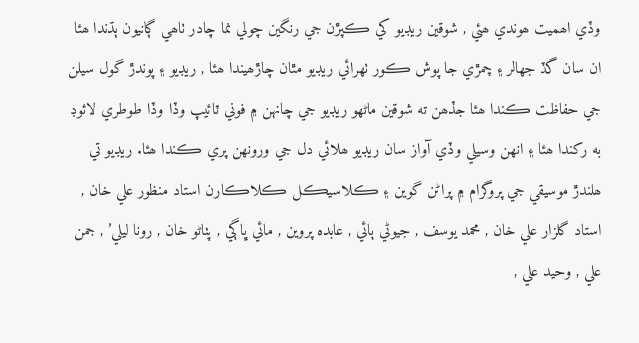وڏي اھميت ھوندي ھئي , شوقين ريڊيو کي ڪپڙن جي رنگين چولي نما چادر ٺاھي ڳانيون ٻڌندا ھئا ان سان گڏ جھالر ۽ چمڙي جا پوش ڪور ٺھرائي ريڊيو مٿان چاڙھيندا ھئا , ريڊيو ۽ پوندڙ گول سيلن جي حفاظت ڪندا ھئا جڏھن ته شوقين ماڻھو ريڊيو جي چانهن ۾ فوني ٽائيپ وڏا وڏا طوطري لائوڊ به رکندا ھئا ۽ انھن وسيلي وڏي آواز سان ريڊيو ھلائي دل جي ورونھن پري ڪندا ھئا. ريڊيو تي ھلندڙ موسيقي جي پروگرام ۾ پراڻن گوين ۽ ڪلاسيڪل ڪلاڪارن استاد منظور علي خان , استاد گلزار علي خان , محمد يوسف , جيوڻي ٻائي , عابده پروين , مائي ڀاڳي , پٺاڻو خان , رونا ليلي’ , جمن علي , وحيد علي ,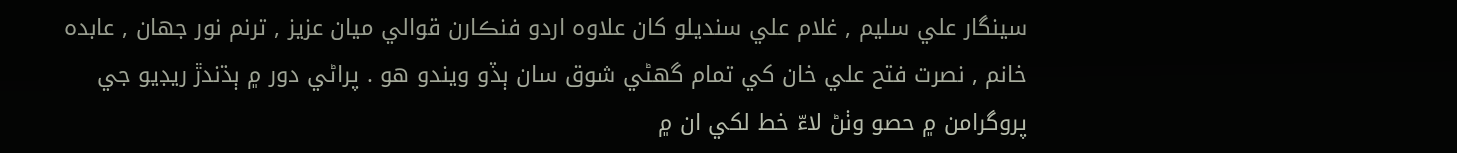سينگار علي سليم , غلام علي سنديلو کان علاوه اردو فنڪارن قوالي ميان عزيز , ترنم نور جھان , عابده خانم , نصرت فتح علي خان کي تمام گھڻي شوق سان ٻڏو ويندو ھو . پراڻي دور ۾ ٻڌندڙ ريڊيو جي پروگرامن ۾ حصو وٺڻ لاءّ خط لکي ان ۾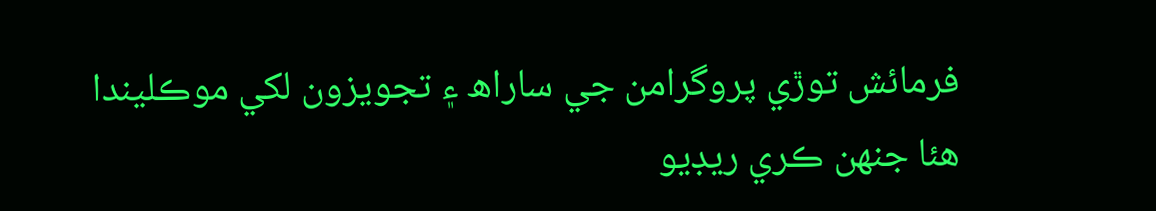فرمائش توڙي پروگرامن جي ساراھ ۽ تجويزون لکي موڪليندا ھئا جنھن ڪري ريڊيو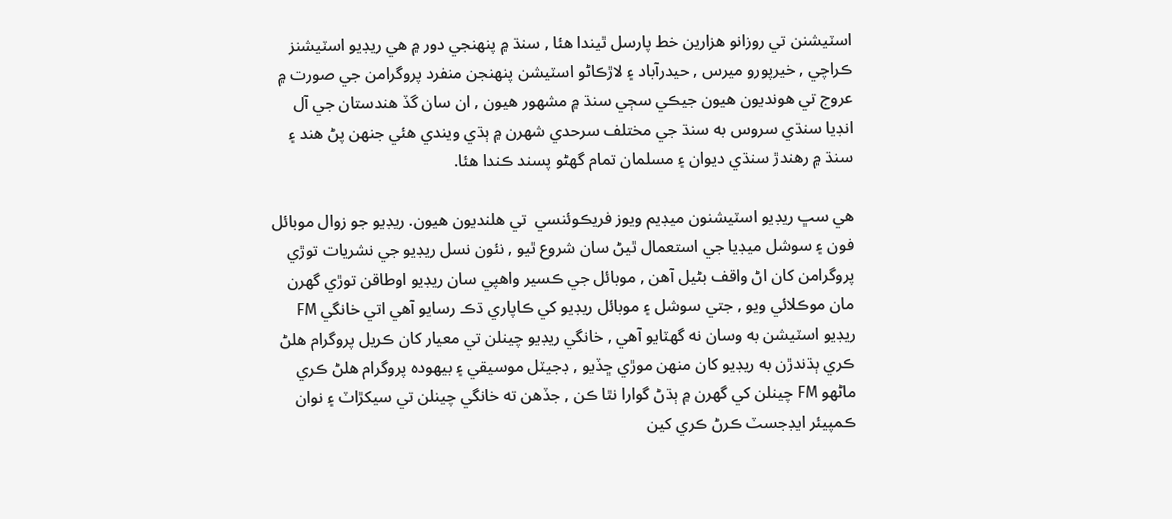اسٽيشنن تي روزانو ھزارين خط پارسل ٿيندا ھئا , سنڌ ۾ پنھنجي دور ۾ ھي ريڊيو اسٽيشنز ڪراچي , خيرپورو ميرس , حيدرآباد ۽ لاڙڪاڻو اسٽيشن پنھنجن منفرد پروگرامن جي صورت ۾ عروج تي ھونديون ھيون جيڪي سڄي سنڌ ۾ مشھور ھيون , ان سان گڏ ھندستان جي آل انڊيا سنڌي سروس به سنڌ جي مختلف سرحدي شھرن ۾ ٻڌي ويندي ھئي جنھن پڻ ھند ۽ سنڌ ۾ رھندڙ سنڌي ديوان ۽ مسلمان تمام گھڻو پسند ڪندا ھئا.

ھي سڀ ريڊيو اسٽيشنون ميڊيم ويوز فريڪوئنسي  تي ھلنديون ھيون. ريڊيو جو زوال موبائل فون ۽ سوشل ميڊيا جي استعمال ٿيڻ سان شروع ٿيو , نئون نسل ريڊيو جي نشريات توڙي پروگرامن کان اڻ واقف بڻيل آھن , موبائل جي ڪسير واھپي سان ريڊيو اوطاقن توڙي گھرن مان موڪلائي ويو , جتي سوشل ۽ موبائل ريڊيو کي ڪاپاري ڌڪ رسايو آھي اتي خانگي FM ريڊيو اسٽيشن به وسان نه گھٽايو آھي , خانگي ريڊيو چينلن تي معيار کان ڪريل پروگرام ھلڻ ڪري ٻڌندڙن به ريڊيو کان منھن موڙي ڇڏيو , ڊجيٽل موسيقي ۽ بيھوده پروگرام ھلڻ ڪري ماڻھو FM چينلن کي گھرن ۾ ٻڌڻ گوارا نٿا ڪن , جڏھن ته خانگي چينلن تي سيکڙاٽ ۽ نوان ڪمپيئر ايڊجسٽ ڪرڻ ڪري کين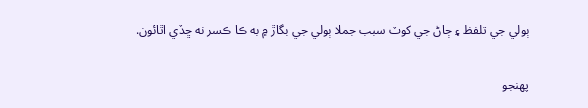ٻولي جي تلفظ ۽ ڄاڻ جي کوٽ سبب جملا ٻولي جي بگاڙ ۾ به ڪا ڪسر نه ڇڏي اٿائون.

پهنجو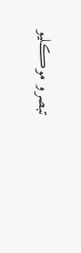تبصرو موڪليو